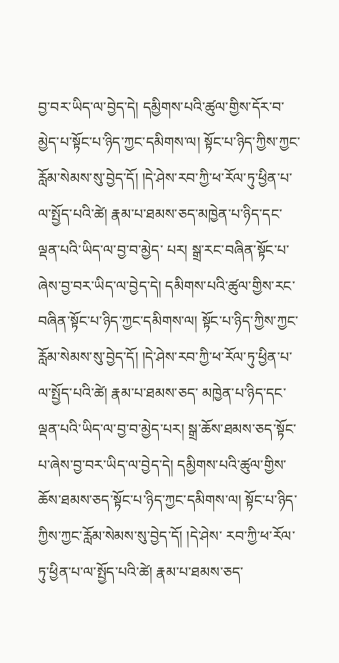བྱ་བར་ཡིད་ལ་བྱེད་དེ། དམྱིགས་པའི་ཚུལ་གྱིས་དོར་བ་མྱེད་པ་སྟོང་པ་ཉིད་ཀྱང་དམིགས་ལ། སྟོང་པ་ཉིད་ཀྱིས་ཀྱང་རློམ་སེམས་སུ་བྱེད་དོ། །དེ་ཤེས་རབ་ཀྱི་ཕ་རོལ་ཏུ་ཕྱིན་པ་ལ་སྤྱོད་པའི་ཚེ། རྣམ་པ་ཐམས་ཅད་མཁྱེན་པ་ཉིད་དང་ལྡན་པའི་ཡིད་ལ་བྱ་བ་མྱེད་ པར། སྒྲ་རང་བཞིན་སྟོང་པ་ཞེས་བྱ་བར་ཡིད་ལ་བྱེད་དེ། དམིགས་པའི་ཚུལ་གྱིས་རང་བཞིན་སྟོང་པ་ཉིད་ཀྱང་དམིགས་ལ། སྟོང་པ་ཉིད་ཀྱིས་ཀྱང་རློམ་སེམས་སུ་བྱེད་དོ། །དེ་ཤེས་རབ་ཀྱི་ཕ་རོལ་ཏུ་ཕྱིན་པ་ལ་སྤྱོད་པའི་ཚེ། རྣམ་པ་ཐམས་ཅད་ མཁྱེན་པ་ཉིད་དང་ལྡན་པའི་ཡིད་ལ་བྱ་བ་མྱེད་པར། སྒྲ་ཆོས་ཐམས་ཅད་སྟོང་པ་ཞེས་བྱ་བར་ཡིད་ལ་བྱེད་དེ། དམྱིགས་པའི་ཚུལ་གྱིས་ཆོས་ཐམས་ཅད་སྟོང་པ་ཉིད་ཀྱང་དམིགས་ལ། སྟོང་པ་ཉིད་ཀྱིས་ཀྱང་རློམ་སེམས་སུ་བྱེད་དོ། །དེ་ཤེས་ རབ་ཀྱི་ཕ་རོལ་ཏུ་ཕྱིན་པ་ལ་སྤྱོད་པའི་ཚེ། རྣམ་པ་ཐམས་ཅད་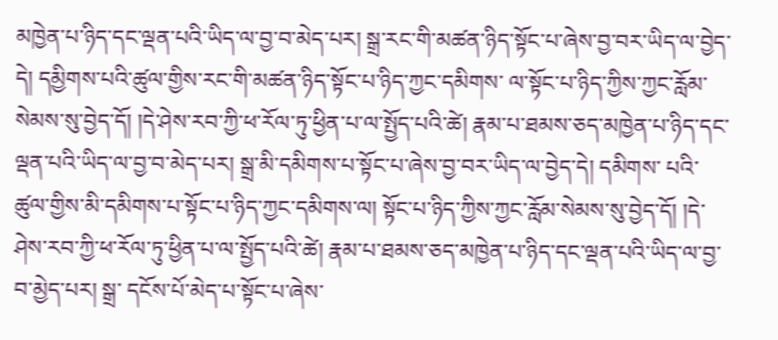མཁྱེན་པ་ཉིད་དང་ལྡན་པའི་ཡིད་ལ་བྱ་བ་མེད་པར། སྒྲ་རང་གི་མཚན་ཉིད་སྟོང་པ་ཞེས་བྱ་བར་ཡིད་ལ་བྱེད་དེ། དམྱིགས་པའི་ཚུལ་གྱིས་རང་གི་མཚན་ཉིད་སྟོང་པ་ཉིད་ཀྱང་དམིགས་ ལ་སྟོང་པ་ཉིད་ཀྱིས་ཀྱང་རློམ་སེམས་སུ་བྱེད་དོ། །དེ་ཤེས་རབ་ཀྱི་ཕ་རོལ་ཏུ་ཕྱིན་པ་ལ་སྤྱོད་པའི་ཚེ། རྣམ་པ་ཐམས་ཅད་མཁྱེན་པ་ཉིད་དང་ལྡན་པའི་ཡིད་ལ་བྱ་བ་མེད་པར། སྒྲ་མི་དམིགས་པ་སྟོང་པ་ཞེས་བྱ་བར་ཡིད་ལ་བྱེད་དེ། དམིགས་ པའི་ཚུལ་གྱིས་མི་དམིགས་པ་སྟོང་པ་ཉིད་ཀྱང་དམིགས་ལ། སྟོང་པ་ཉིད་ཀྱིས་ཀྱང་རློམ་སེམས་སུ་བྱེད་དོ། །དེ་ཤེས་རབ་ཀྱི་ཕ་རོལ་ཏུ་ཕྱིན་པ་ལ་སྤྱོད་པའི་ཚེ། རྣམ་པ་ཐམས་ཅད་མཁྱེན་པ་ཉིད་དང་ལྡན་པའི་ཡིད་ལ་བྱ་བ་མྱེད་པར། སྒྲ་ དངོས་པོ་མེད་པ་སྟོང་པ་ཞེས་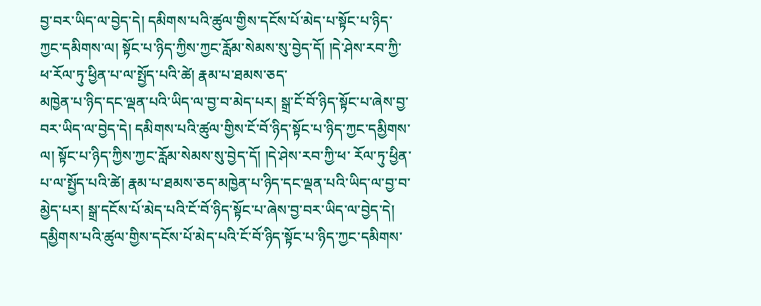བྱ་བར་ཡིད་ལ་བྱེད་དེ། དམིགས་པའི་ཚུལ་གྱིས་དངོས་པོ་མེད་པ་སྟོང་པ་ཉིད་ཀྱང་དམིགས་ལ། སྟོང་པ་ཉིད་ཀྱིས་ཀྱང་རློམ་སེམས་སུ་བྱེད་དོ། །དེ་ཤེས་རབ་ཀྱི་ཕ་རོལ་ཏུ་ཕྱིན་པ་ལ་སྤྱོད་པའི་ཚེ། རྣམ་པ་ཐམས་ཅད་
མཁྱེན་པ་ཉིད་དང་ལྡན་པའི་ཡིད་ལ་བྱ་བ་མེད་པར། སྒྲ་ངོ་བོ་ཉིད་སྟོང་པ་ཞེས་བྱ་བར་ཡིད་ལ་བྱེད་དེ། དམིགས་པའི་ཚུལ་གྱིས་ངོ་བོ་ཉིད་སྟོང་པ་ཉིད་ཀྱང་དམྱིགས་ལ། སྟོང་པ་ཉིད་ཀྱིས་ཀྱང་རློམ་སེམས་སུ་བྱེད་དོ། །དེ་ཤེས་རབ་ཀྱི་ཕ་ རོལ་ཏུ་ཕྱིན་པ་ལ་སྤྱོད་པའི་ཚེ། རྣམ་པ་ཐམས་ཅད་མཁྱེན་པ་ཉིད་དང་ལྡན་པའི་ཡིད་ལ་བྱ་བ་མྱེད་པར། སྒྲ་དངོས་པོ་མེད་པའི་ངོ་བོ་ཉིད་སྟོང་པ་ཞེས་བྱ་བར་ཡིད་ལ་བྱེད་དེ། དམྱིགས་པའི་ཚུལ་གྱིས་དངོས་པོ་མེད་པའི་ངོ་བོ་ཉིད་སྟོང་པ་ཉིད་ཀྱང་དམིགས་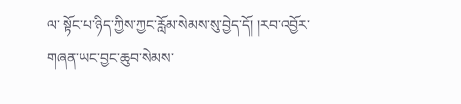ལ་ སྟོང་པ་ཉིད་ཀྱིས་ཀྱང་རློམ་སེམས་སུ་བྱེད་དོ། །རབ་འབྱོར་གཞན་ཡང་བྱང་ཆུབ་སེམས་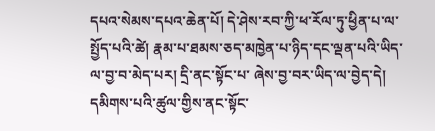དཔའ་སེམས་དཔའ་ཆེན་པོ། དེ་ཤེས་རབ་ཀྱི་ཕ་རོལ་ཏུ་ཕྱིན་པ་ལ་སྤྱོད་པའི་ཚེ། རྣམ་པ་ཐམས་ཅད་མཁྱེན་པ་ཉིད་དང་ལྡན་པའི་ཡིད་ལ་བྱ་བ་མེད་པར། དྲི་ནང་སྟོང་པ་ ཞེས་བྱ་བར་ཡིད་ལ་བྱེད་དེ། དམིགས་པའི་ཚུལ་གྱིས་ནང་སྟོང་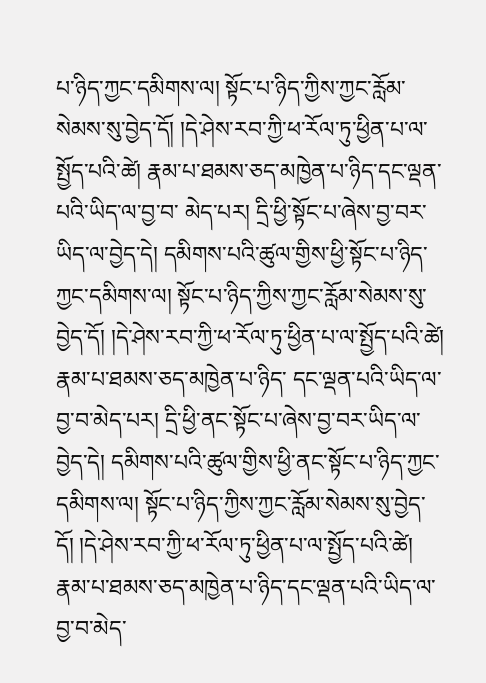པ་ཉིད་ཀྱང་དམིགས་ལ། སྟོང་པ་ཉིད་ཀྱིས་ཀྱང་རློམ་སེམས་སུ་བྱེད་དོ། །དེ་ཤེས་རབ་ཀྱི་ཕ་རོལ་ཏུ་ཕྱིན་པ་ལ་སྤྱོད་པའི་ཚེ། རྣམ་པ་ཐམས་ཅད་མཁྱེན་པ་ཉིད་དང་ལྡན་པའི་ཡིད་ལ་བྱ་བ་ མེད་པར། དྲི་ཕྱི་སྟོང་པ་ཞེས་བྱ་བར་ཡིད་ལ་བྱེད་དེ། དམིགས་པའི་ཚུལ་གྱིས་ཕྱི་སྟོང་པ་ཉིད་ཀྱང་དམིགས་ལ། སྟོང་པ་ཉིད་ཀྱིས་ཀྱང་རློམ་སེམས་སུ་བྱེད་དོ། །དེ་ཤེས་རབ་ཀྱི་ཕ་རོལ་ཏུ་ཕྱིན་པ་ལ་སྤྱོད་པའི་ཚེ། རྣམ་པ་ཐམས་ཅད་མཁྱེན་པ་ཉིད་ དང་ལྡན་པའི་ཡིད་ལ་བྱ་བ་མེད་པར། དྲི་ཕྱི་ནང་སྟོང་པ་ཞེས་བྱ་བར་ཡིད་ལ་བྱེད་དེ། དམིགས་པའི་ཚུལ་གྱིས་ཕྱི་ནང་སྟོང་པ་ཉིད་ཀྱང་དམིགས་ལ། སྟོང་པ་ཉིད་ཀྱིས་ཀྱང་རློམ་སེམས་སུ་བྱེད་དོ། །དེ་ཤེས་རབ་ཀྱི་ཕ་རོལ་ཏུ་ཕྱིན་པ་ལ་སྤྱོད་པའི་ཚེ། རྣམ་པ་ཐམས་ཅད་མཁྱེན་པ་ཉིད་དང་ལྡན་པའི་ཡིད་ལ་བྱ་བ་མེད་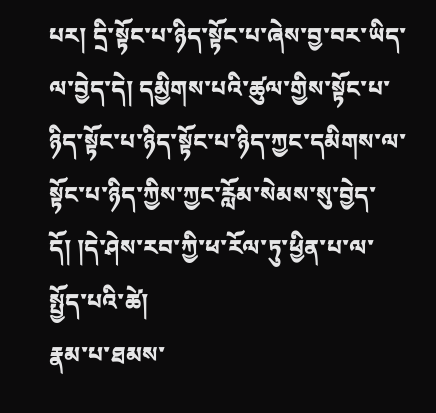པར། དྲི་སྟོང་པ་ཉིད་སྟོང་པ་ཞེས་བྱ་བར་ཡིད་ལ་བྱེད་དེ། དམྱིགས་པའི་ཚུལ་གྱིས་སྟོང་པ་ཉིད་སྟོང་པ་ཉིད་སྟོང་པ་ཉིད་ཀྱང་དམིགས་ལ་སྟོང་པ་ཉིད་ཀྱིས་ཀྱང་རློམ་སེམས་སུ་བྱེད་དོ། །དེ་ཤེས་རབ་ཀྱི་ཕ་རོལ་ཏུ་ཕྱིན་པ་ལ་སྤྱོད་པའི་ཚེ།
རྣམ་པ་ཐམས་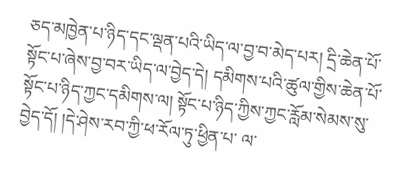ཅད་མཁྱེན་པ་ཉིད་དང་ལྡན་པའི་ཡིད་ལ་བྱ་བ་མེད་པར། དྲི་ཆེན་པོ་སྟོང་པ་ཞེས་བྱ་བར་ཡིད་ལ་བྱེད་དེ། དམིགས་པའི་ཚུལ་གྱིས་ཆེན་པོ་སྟོང་པ་ཉིད་ཀྱང་དམིགས་ལ། སྟོང་པ་ཉིད་ཀྱིས་ཀྱང་རློམ་སེམས་སུ་བྱེད་དོ། །དེ་ཤེས་རབ་ཀྱི་ཕ་རོལ་ཏུ་ཕྱིན་པ་ ལ་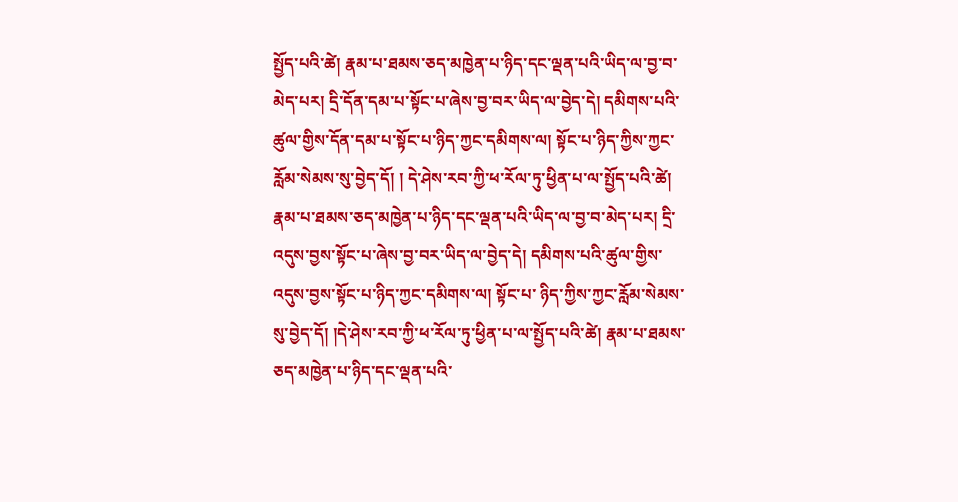སྤྱོད་པའི་ཚེ། རྣམ་པ་ཐམས་ཅད་མཁྱེན་པ་ཉིད་དང་ལྡན་པའི་ཡིད་ལ་བྱ་བ་མེད་པར། དྲི་དོན་དམ་པ་སྟོང་པ་ཞེས་བྱ་བར་ཡིད་ལ་བྱེད་དེ། དམིགས་པའི་ཚུལ་གྱིས་དོན་དམ་པ་སྟོང་པ་ཉིད་ཀྱང་དམིགས་ལ། སྟོང་པ་ཉིད་ཀྱིས་ཀྱང་རློམ་སེམས་སུ་བྱེད་དོ། ། དེ་ཤེས་རབ་ཀྱི་ཕ་རོལ་ཏུ་ཕྱིན་པ་ལ་སྤྱོད་པའི་ཚེ། རྣམ་པ་ཐམས་ཅད་མཁྱེན་པ་ཉིད་དང་ལྡན་པའི་ཡིད་ལ་བྱ་བ་མེད་པར། དྲི་འདུས་བྱས་སྟོང་པ་ཞེས་བྱ་བར་ཡིད་ལ་བྱེད་དེ། དམིགས་པའི་ཚུལ་གྱིས་འདུས་བྱས་སྟོང་པ་ཉིད་ཀྱང་དམིགས་ལ། སྟོང་པ་ ཉིད་ཀྱིས་ཀྱང་རློམ་སེམས་སུ་བྱེད་དོ། །དེ་ཤེས་རབ་ཀྱི་ཕ་རོལ་ཏུ་ཕྱིན་པ་ལ་སྤྱོད་པའི་ཚེ། རྣམ་པ་ཐམས་ཅད་མཁྱེན་པ་ཉིད་དང་ལྡན་པའི་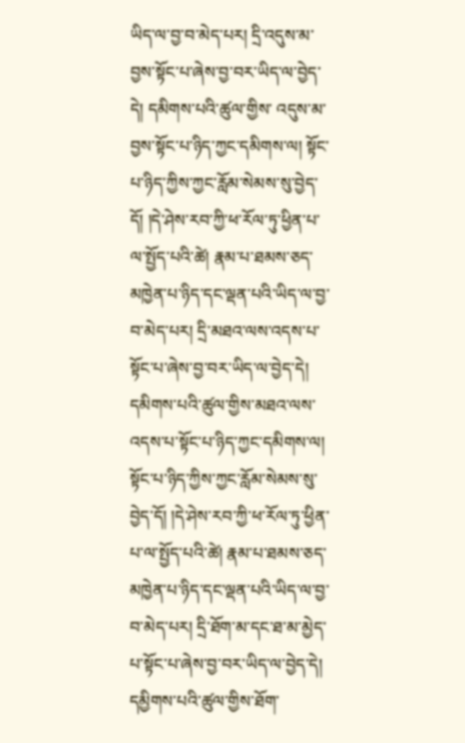ཡིད་ལ་བྱ་བ་མེད་པར། དྲི་འདུས་མ་བྱས་སྟོང་པ་ཞེས་བྱ་བར་ཡིད་ལ་བྱེད་དེ། དམིགས་པའི་ཚུལ་གྱིས་ འདུས་མ་བྱས་སྟོང་པ་ཉིད་ཀྱང་དམིགས་ལ། སྟོང་པ་ཉིད་ཀྱིས་ཀྱང་རློམ་སེམས་སུ་བྱེད་དོ། །དེ་ཤེས་རབ་ཀྱི་ཕ་རོལ་ཏུ་ཕྱིན་པ་ལ་སྤྱོད་པའི་ཚེ། རྣམ་པ་ཐམས་ཅད་མཁྱེན་པ་ཉིད་དང་ལྡན་པའི་ཡིད་ལ་བྱ་བ་མེད་པར། དྲི་མཐའ་ལས་འདས་པ་ སྟོང་པ་ཞེས་བྱ་བར་ཡིད་ལ་བྱེད་དེ། དམིགས་པའི་ཚུལ་གྱིས་མཐའ་ལས་འདས་པ་སྟོང་པ་ཉིད་ཀྱང་དམིགས་ལ། སྟོང་པ་ཉིད་ཀྱིས་ཀྱང་རློམ་སེམས་སུ་བྱེད་དོ། །དེ་ཤེས་རབ་ཀྱི་ཕ་རོལ་ཏུ་ཕྱིན་པ་ལ་སྤྱོད་པའི་ཚེ། རྣམ་པ་ཐམས་ཅད་ མཁྱེན་པ་ཉིད་དང་ལྡན་པའི་ཡིད་ལ་བྱ་བ་མེད་པར། དྲི་ཐོག་མ་དང་ཐ་མ་མྱེད་པ་སྟོང་པ་ཞེས་བྱ་བར་ཡིད་ལ་བྱེད་དེ། དམྱིགས་པའི་ཚུལ་གྱིས་ཐོག་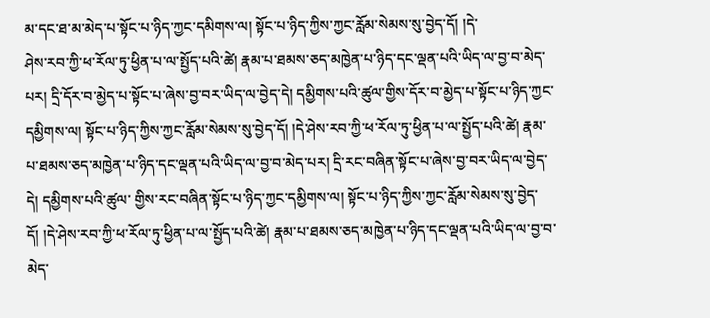མ་དང་ཐ་མ་མེད་པ་སྟོང་པ་ཉིད་ཀྱང་དམིགས་ལ། སྟོང་པ་ཉིད་ཀྱིས་ཀྱང་རློམ་སེམས་སུ་བྱེད་དོ། །དེ་
ཤེས་རབ་ཀྱི་ཕ་རོལ་ཏུ་ཕྱིན་པ་ལ་སྤྱོད་པའི་ཚེ། རྣམ་པ་ཐམས་ཅད་མཁྱེན་པ་ཉིད་དང་ལྡན་པའི་ཡིད་ལ་བྱ་བ་མེད་པར། དྲི་དོར་བ་མྱེད་པ་སྟོང་པ་ཞེས་བྱ་བར་ཡིད་ལ་བྱེད་དེ། དམྱིགས་པའི་ཚུལ་གྱིས་དོར་བ་མྱེད་པ་སྟོང་པ་ཉིད་ཀྱང་ དམྱིགས་ལ། སྟོང་པ་ཉིད་ཀྱིས་ཀྱང་རློམ་སེམས་སུ་བྱེད་དོ། །དེ་ཤེས་རབ་ཀྱི་ཕ་རོལ་ཏུ་ཕྱིན་པ་ལ་སྤྱོད་པའི་ཚེ། རྣམ་པ་ཐམས་ཅད་མཁྱེན་པ་ཉིད་དང་ལྡན་པའི་ཡིད་ལ་བྱ་བ་མེད་པར། དྲི་རང་བཞིན་སྟོང་པ་ཞེས་བྱ་བར་ཡིད་ལ་བྱེད་དེ། དམྱིགས་པའི་ཚུལ་ གྱིས་རང་བཞིན་སྟོང་པ་ཉིད་ཀྱང་དམྱིགས་ལ། སྟོང་པ་ཉིད་ཀྱིས་ཀྱང་རློམ་སེམས་སུ་བྱེད་དོ། །དེ་ཤེས་རབ་ཀྱི་ཕ་རོལ་ཏུ་ཕྱིན་པ་ལ་སྤྱོད་པའི་ཚེ། རྣམ་པ་ཐམས་ཅད་མཁྱེན་པ་ཉིད་དང་ལྡན་པའི་ཡིད་ལ་བྱ་བ་མེད་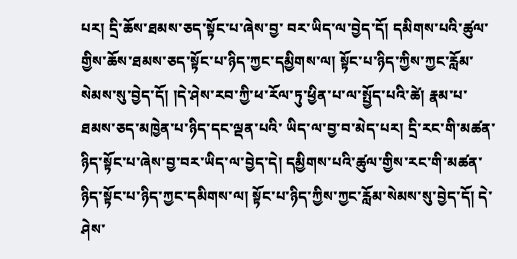པར། དྲི་ཆོས་ཐམས་ཅད་སྟོང་པ་ཞེས་བྱ་ བར་ཡིད་ལ་བྱེད་དོ། དམིགས་པའི་ཚུལ་གྱིས་ཆོས་ཐམས་ཅད་སྟོང་པ་ཉིད་ཀྱང་དམྱིགས་ལ། སྟོང་པ་ཉིད་ཀྱིས་ཀྱང་རློམ་སེམས་སུ་བྱེད་དོ། །དེ་ཤེས་རབ་ཀྱི་ཕ་རོལ་ཏུ་ཕྱིན་པ་ལ་སྤྱོད་པའི་ཚེ། རྣམ་པ་ཐམས་ཅད་མཁྱེན་པ་ཉིད་དང་ལྡན་པའི་ ཡིད་ལ་བྱ་བ་མེད་པར། དྲི་རང་གི་མཚན་ཉིད་སྟོང་པ་ཞེས་བྱ་བར་ཡིད་ལ་བྱེད་དེ། དམྱིགས་པའི་ཚུལ་གྱིས་རང་གི་མཚན་ཉིད་སྟོང་པ་ཉིད་ཀྱང་དམིགས་ལ། སྟོང་པ་ཉིད་ཀྱིས་ཀྱང་རློམ་སེམས་སུ་བྱེད་དོ། དེ་ཤེས་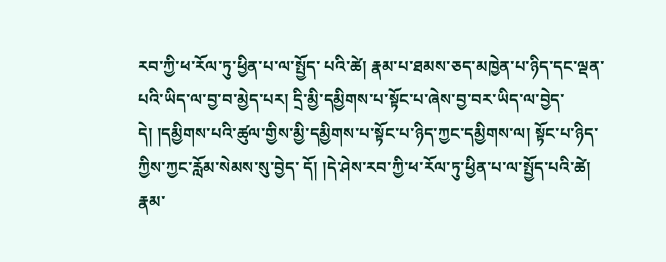རབ་ཀྱི་ཕ་རོལ་ཏུ་ཕྱིན་པ་ལ་སྤྱོད་ པའི་ཚེ། རྣམ་པ་ཐམས་ཅད་མཁྱེན་པ་ཉིད་དང་ལྡན་པའི་ཡིད་ལ་བྱ་བ་མྱེད་པར། དྲི་མྱི་དམྱིགས་པ་སྟོང་པ་ཞེས་བྱ་བར་ཡིད་ལ་བྱེད་དེ། །དམྱིགས་པའི་ཚུལ་གྱིས་མྱི་དམྱིགས་པ་སྟོང་པ་ཉིད་ཀྱང་དམྱིགས་ལ། སྟོང་པ་ཉིད་ཀྱིས་ཀྱང་རློམ་སེམས་སུ་བྱེད་ དོ། །དེ་ཤེས་རབ་ཀྱི་ཕ་རོལ་ཏུ་ཕྱིན་པ་ལ་སྤྱོད་པའི་ཚེ། རྣམ་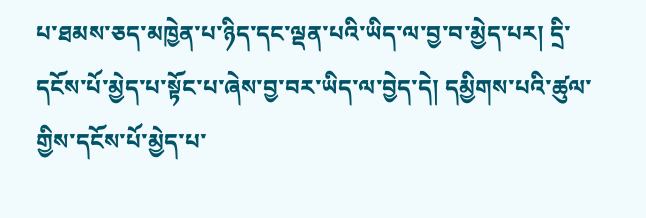པ་ཐམས་ཅད་མཁྱེན་པ་ཉིད་དང་ལྡན་པའི་ཡིད་ལ་བྱ་བ་མྱེད་པར། དྲི་དངོས་པོ་མྱེད་པ་སྟོང་པ་ཞེས་བྱ་བར་ཡིད་ལ་བྱེད་དེ། དམྱིགས་པའི་ཚུལ་གྱིས་དངོས་པོ་མྱེད་པ་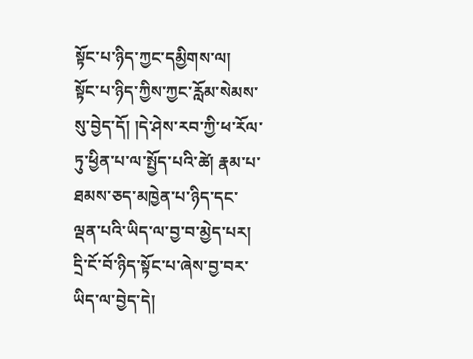སྟོང་པ་ཉིད་ཀྱང་དམྱིགས་ལ།
སྟོང་པ་ཉིད་ཀྱིས་ཀྱང་རློམ་སེམས་སུ་བྱེད་དོ། །དེ་ཤེས་རབ་ཀྱི་ཕ་རོལ་ཏུ་ཕྱིན་པ་ལ་སྤྱོད་པའི་ཚེ། རྣམ་པ་ཐམས་ཅད་མཁྱེན་པ་ཉིད་དང་ལྡན་པའི་ཡིད་ལ་བྱ་བ་མྱེད་པར། དྲི་ངོ་བོ་ཉིད་སྟོང་པ་ཞེས་བྱ་བར་ཡིད་ལ་བྱེད་དེ།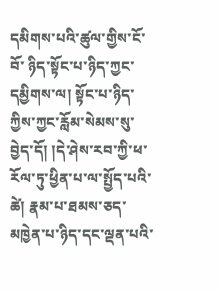དམིགས་པའི་ཚུལ་གྱིས་ངོ་བོ་ ཉིད་སྟོང་པ་ཉིད་ཀྱང་དམྱིགས་ལ། སྟོང་པ་ཉིད་ཀྱིས་ཀྱང་རློམ་སེམས་སུ་བྱེད་དོ། །དེ་ཤེས་རབ་ཀྱི་ཕ་རོལ་ཏུ་ཕྱིན་པ་ལ་སྤྱོད་པའི་ཚེ། རྣམ་པ་ཐམས་ཅད་མཁྱེན་པ་ཉིད་དང་ལྡན་པའི་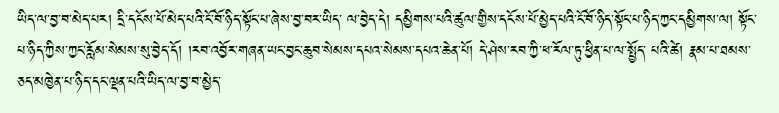ཡིད་ལ་བྱ་བ་མེད་པར། དྲི་དངོས་པོ་མེད་པའི་ངོ་བོ་ཉིད་སྟོང་པ་ཞེས་བྱ་བར་ཡིད་ ལ་བྱེད་དེ། དམྱིགས་པའི་ཚུལ་གྱིས་དངོས་པོ་མྱེད་པའི་ངོ་བོ་ཉིད་སྟོང་པ་ཉིད་ཀྱང་དམྱིགས་ལ། སྟོང་པ་ཉིད་ཀྱིས་ཀྱང་རློམ་སེམས་སུ་བྱེད་དོ། །རབ་འབྱོར་གཞན་ཡང་བྱང་ཆུབ་སེམས་དཔའ་སེམས་དཔའ་ཆེན་པོ། དེ་ཤེས་རབ་ཀྱི་ཕ་རོལ་ཏུ་ཕྱིན་པ་ལ་སྤྱོད་ པའི་ཚེ། རྣམ་པ་ཐམས་ཅད་མཁྱེན་པ་ཉིད་དང་ལྡན་པའི་ཡིད་ལ་བྱ་བ་མྱེད་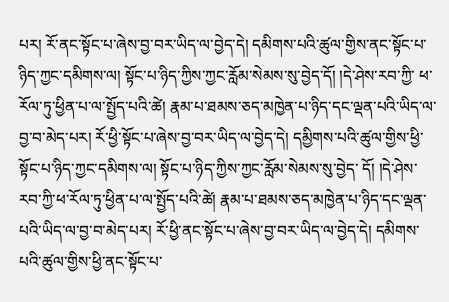པར། རོ་ནང་སྟོང་པ་ཞེས་བྱ་བར་ཡིད་ལ་བྱེད་དེ། དམིགས་པའི་ཚུལ་གྱིས་ནང་སྟོང་པ་ཉིད་ཀྱང་དམིགས་ལ། སྟོང་པ་ཉིད་ཀྱིས་ཀྱང་རློམ་སེམས་སུ་བྱེད་དོ། །དེ་ཤེས་རབ་ཀྱི་ ཕ་རོལ་ཏུ་ཕྱིན་པ་ལ་སྤྱོད་པའི་ཚེ། རྣམ་པ་ཐམས་ཅད་མཁྱེན་པ་ཉིད་དང་ལྡན་པའི་ཡིད་ལ་བྱ་བ་མེད་པར། རོ་ཕྱི་སྟོང་པ་ཞེས་བྱ་བར་ཡིད་ལ་བྱེད་དེ། དམྱིགས་པའི་ཚུལ་གྱིས་ཕྱི་སྟོང་པ་ཉིད་ཀྱང་དམིགས་ལ། སྟོང་པ་ཉིད་ཀྱིས་ཀྱང་རློམ་སེམས་སུ་བྱེད་ དོ། །དེ་ཤེས་རབ་ཀྱི་ཕ་རོལ་ཏུ་ཕྱིན་པ་ལ་སྤྱོད་པའི་ཚེ། རྣམ་པ་ཐམས་ཅད་མཁྱེན་པ་ཉིད་དང་ལྡན་པའི་ཡིད་ལ་བྱ་བ་མེད་པར། རོ་ཕྱི་ནང་སྟོང་པ་ཞེས་བྱ་བར་ཡིད་ལ་བྱེད་དེ། དམིགས་པའི་ཚུལ་གྱིས་ཕྱི་ནང་སྟོང་པ་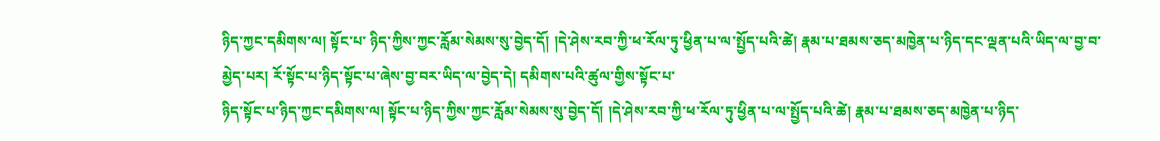ཉིད་ཀྱང་དམིགས་ལ། སྟོང་པ་ ཉིད་ཀྱིས་ཀྱང་རློམ་སེམས་སུ་བྱེད་དོ། །དེ་ཤེས་རབ་ཀྱི་ཕ་རོལ་ཏུ་ཕྱིན་པ་ལ་སྤྱོད་པའི་ཚེ། རྣམ་པ་ཐམས་ཅད་མཁྱེན་པ་ཉིད་དང་ལྡན་པའི་ཡིད་ལ་བྱ་བ་མྱེད་པར། རོ་སྟོང་པ་ཉིད་སྟོང་པ་ཞེས་བྱ་བར་ཡིད་ལ་བྱེད་དེ། དམིགས་པའི་ཚུལ་གྱིས་སྟོང་པ་
ཉིད་སྟོང་པ་ཉིད་ཀྱང་དམིགས་ལ། སྟོང་པ་ཉིད་ཀྱིས་ཀྱང་རློམ་སེམས་སུ་བྱེད་དོ། །དེ་ཤེས་རབ་ཀྱི་ཕ་རོལ་ཏུ་ཕྱིན་པ་ལ་སྤྱོད་པའི་ཚེ། རྣམ་པ་ཐམས་ཅད་མཁྱེན་པ་ཉིད་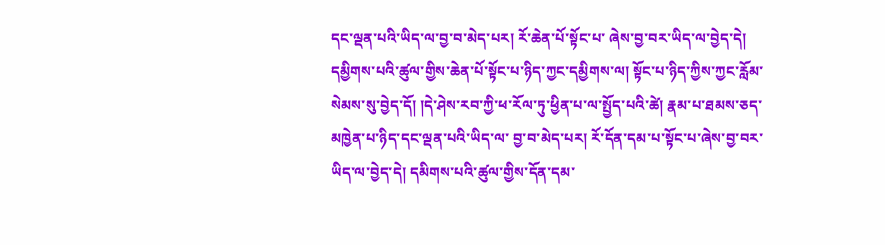དང་ལྡན་པའི་ཡིད་ལ་བྱ་བ་མེད་པར། རོ་ཆེན་པོ་སྟོང་པ་ ཞེས་བྱ་བར་ཡིད་ལ་བྱེད་དེ། དམྱིགས་པའི་ཚུལ་གྱིས་ཆེན་པོ་སྟོང་པ་ཉིད་ཀྱང་དམྱིགས་ལ། སྟོང་པ་ཉིད་ཀྱིས་ཀྱང་རློམ་སེམས་སུ་བྱེད་དོ། །དེ་ཤེས་རབ་ཀྱི་ཕ་རོལ་ཏུ་ཕྱིན་པ་ལ་སྤྱོད་པའི་ཚེ། རྣམ་པ་ཐམས་ཅད་མཁྱེན་པ་ཉིད་དང་ལྡན་པའི་ཡིད་ལ་ བྱ་བ་མེད་པར། རོ་དོན་དམ་པ་སྟོང་པ་ཞེས་བྱ་བར་ཡིད་ལ་བྱེད་དེ། དམིགས་པའི་ཚུལ་གྱིས་དོན་དམ་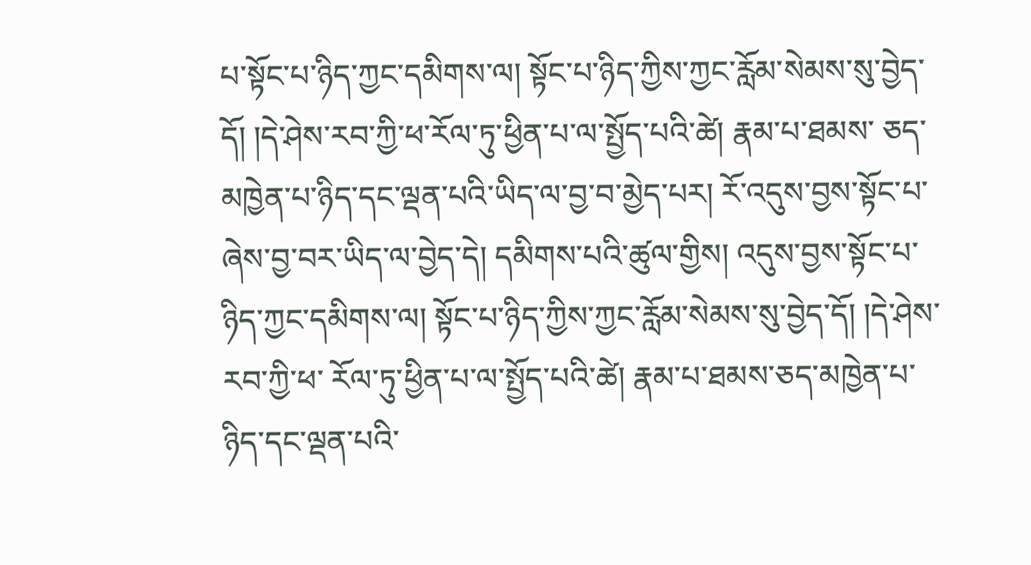པ་སྟོང་པ་ཉིད་ཀྱང་དམིགས་ལ། སྟོང་པ་ཉིད་ཀྱིས་ཀྱང་རློམ་སེམས་སུ་བྱེད་དོ། །དེ་ཤེས་རབ་ཀྱི་ཕ་རོལ་ཏུ་ཕྱིན་པ་ལ་སྤྱོད་པའི་ཚེ། རྣམ་པ་ཐམས་ ཅད་མཁྱེན་པ་ཉིད་དང་ལྡན་པའི་ཡིད་ལ་བྱ་བ་མྱེད་པར། རོ་འདུས་བྱས་སྟོང་པ་ཞེས་བྱ་བར་ཡིད་ལ་བྱེད་དེ། དམིགས་པའི་ཚུལ་གྱིས། འདུས་བྱས་སྟོང་པ་ཉིད་ཀྱང་དམིགས་ལ། སྟོང་པ་ཉིད་ཀྱིས་ཀྱང་རློམ་སེམས་སུ་བྱེད་དོ། །དེ་ཤེས་རབ་ཀྱི་ཕ་ རོལ་ཏུ་ཕྱིན་པ་ལ་སྤྱོད་པའི་ཚེ། རྣམ་པ་ཐམས་ཅད་མཁྱེན་པ་ཉིད་དང་ལྡན་པའི་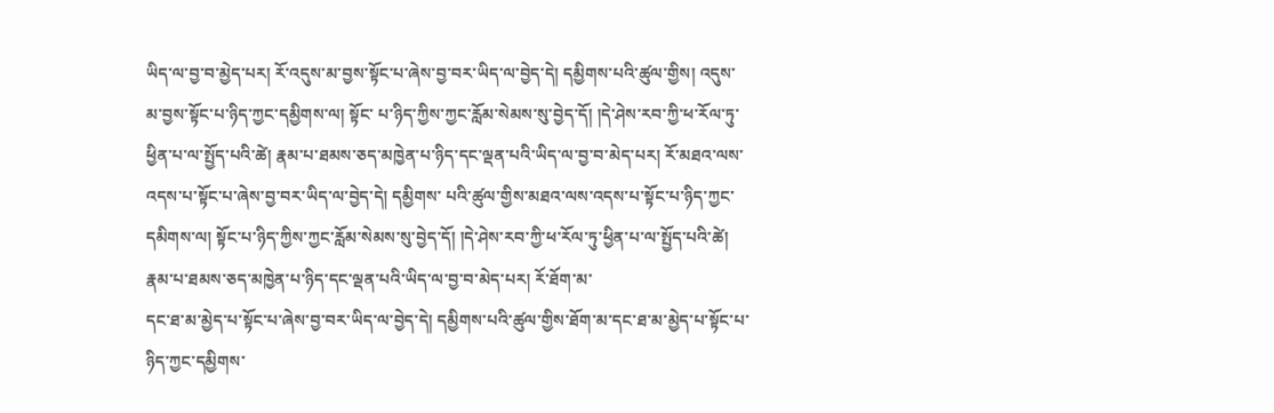ཡིད་ལ་བྱ་བ་མྱེད་པར། རོ་འདུས་མ་བྱས་སྟོང་པ་ཞེས་བྱ་བར་ཡིད་ལ་བྱེད་དེ། དམྱིགས་པའི་ཚུལ་གྱིས། འདུས་མ་བྱས་སྟོང་པ་ཉིད་ཀྱང་དམྱིགས་ལ། སྟོང་ པ་ཉིད་ཀྱིས་ཀྱང་རློམ་སེམས་སུ་བྱེད་དོ། །དེ་ཤེས་རབ་ཀྱི་ཕ་རོལ་ཏུ་ཕྱིན་པ་ལ་སྤྱོད་པའི་ཚེ། རྣམ་པ་ཐམས་ཅད་མཁྱེན་པ་ཉིད་དང་ལྡན་པའི་ཡིད་ལ་བྱ་བ་མེད་པར། རོ་མཐའ་ལས་འདས་པ་སྟོང་པ་ཞེས་བྱ་བར་ཡིད་ལ་བྱེད་དེ། དམྱིགས་ པའི་ཚུལ་གྱིས་མཐའ་ལས་འདས་པ་སྟོང་པ་ཉིད་ཀྱང་དམིགས་ལ། སྟོང་པ་ཉིད་ཀྱིས་ཀྱང་རློམ་སེམས་སུ་བྱེད་དོ། །དེ་ཤེས་རབ་ཀྱི་ཕ་རོལ་ཏུ་ཕྱིན་པ་ལ་སྤྱོད་པའི་ཚེ། རྣམ་པ་ཐམས་ཅད་མཁྱེན་པ་ཉིད་དང་ལྡན་པའི་ཡིད་ལ་བྱ་བ་མེད་པར། རོ་ཐོག་མ་
དང་ཐ་མ་མྱེད་པ་སྟོང་པ་ཞེས་བྱ་བར་ཡིད་ལ་བྱེད་དེ། དམྱིགས་པའི་ཚུལ་གྱིས་ཐོག་མ་དང་ཐ་མ་མྱེད་པ་སྟོང་པ་ཉིད་ཀྱང་དམྱིགས་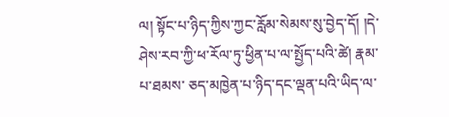ལ། སྟོང་པ་ཉིད་ཀྱིས་ཀྱང་རློམ་སེམས་སུ་བྱེད་དོ། །དེ་ཤེས་རབ་ཀྱི་ཕ་རོལ་ཏུ་ཕྱིན་པ་ལ་སྤྱོད་པའི་ཚེ། རྣམ་པ་ཐམས་ ཅད་མཁྱེན་པ་ཉིད་དང་ལྡན་པའི་ཡིད་ལ་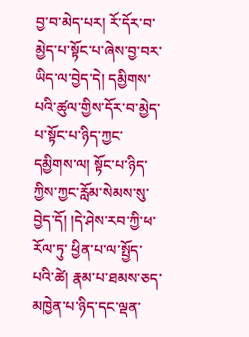བྱ་བ་མེད་པར། རོ་དོར་བ་མྱེད་པ་སྟོང་པ་ཞེས་བྱ་བར་ཡིད་ལ་བྱེད་དེ། དམྱིགས་པའི་ཚུལ་གྱིས་དོར་བ་མྱེད་པ་སྟོང་པ་ཉིད་ཀྱང་དམྱིགས་ལ། སྟོང་པ་ཉིད་ཀྱིས་ཀྱང་རློམ་སེམས་སུ་བྱེད་དོ། །དེ་ཤེས་རབ་ཀྱི་ཕ་རོལ་ཏུ་ ཕྱིན་པ་ལ་སྤྱོད་པའི་ཚེ། རྣམ་པ་ཐམས་ཅད་མཁྱེན་པ་ཉིད་དང་ལྡན་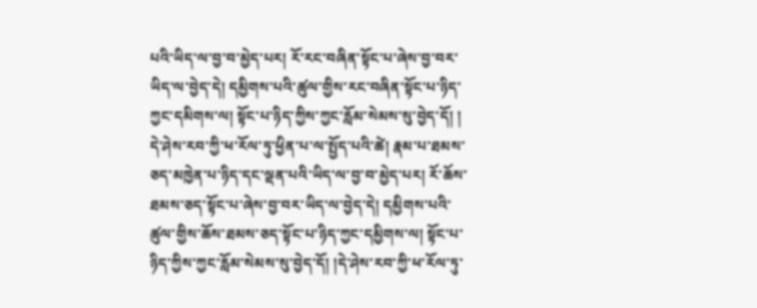པའི་ཡིད་ལ་བྱ་བ་མྱེད་པར། རོ་རང་བཞིན་སྟོང་པ་ཞེས་བྱ་བར་ཡིད་ལ་བྱེད་དེ། དམྱིགས་པའི་ཚུལ་གྱིས་རང་བཞིན་སྟོང་པ་ཉིད་ཀྱང་དམིགས་ལ། སྟོང་པ་ཉིད་ཀྱིས་ཀྱང་རློམ་སེམས་སུ་བྱེད་དོ། ། དེ་ཤེས་རབ་ཀྱི་ཕ་རོལ་ཏུ་ཕྱིན་པ་ལ་སྤྱོད་པའི་ཚེ། རྣམ་པ་ཐམས་ཅད་མཁྱེན་པ་ཉིད་དང་ལྡན་པའི་ཡིད་ལ་བྱ་བ་མྱེད་པར། རོ་ཆོས་ཐམས་ཅད་སྟོང་པ་ཞེས་བྱ་བར་ཡིད་ལ་བྱེད་དེ། དམྱིགས་པའི་ཚུལ་གྱིས་ཆོས་ཐམས་ཅད་སྟོང་པ་ཉིད་ཀྱང་དམྱིགས་ལ། སྟོང་པ་ ཉིད་ཀྱིས་ཀྱང་རློམ་སེམས་སུ་བྱེད་དོ། །དེ་ཤེས་རབ་ཀྱི་ཕ་རོལ་ཏུ་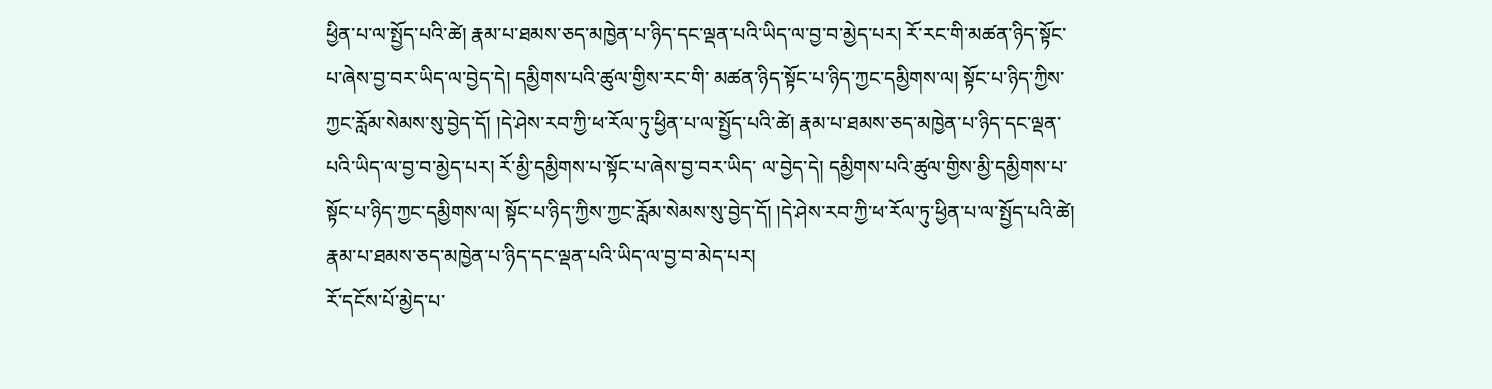ཕྱིན་པ་ལ་སྤྱོད་པའི་ཚེ། རྣམ་པ་ཐམས་ཅད་མཁྱེན་པ་ཉིད་དང་ལྡན་པའི་ཡིད་ལ་བྱ་བ་མྱེད་པར། རོ་རང་གི་མཚན་ཉིད་སྟོང་པ་ཞེས་བྱ་བར་ཡིད་ལ་བྱེད་དེ། དམྱིགས་པའི་ཚུལ་གྱིས་རང་གི་ མཚན་ཉིད་སྟོང་པ་ཉིད་ཀྱང་དམྱིགས་ལ། སྟོང་པ་ཉིད་ཀྱིས་ཀྱང་རློམ་སེམས་སུ་བྱེད་དོ། །དེ་ཤེས་རབ་ཀྱི་ཕ་རོལ་ཏུ་ཕྱིན་པ་ལ་སྤྱོད་པའི་ཚེ། རྣམ་པ་ཐམས་ཅད་མཁྱེན་པ་ཉིད་དང་ལྡན་པའི་ཡིད་ལ་བྱ་བ་མྱེད་པར། རོ་མྱི་དམྱིགས་པ་སྟོང་པ་ཞེས་བྱ་བར་ཡིད་ ལ་བྱེད་དེ། དམྱིགས་པའི་ཚུལ་གྱིས་མྱི་དམྱིགས་པ་སྟོང་པ་ཉིད་ཀྱང་དམྱིགས་ལ། སྟོང་པ་ཉིད་ཀྱིས་ཀྱང་རློམ་སེམས་སུ་བྱེད་དོ། །དེ་ཤེས་རབ་ཀྱི་ཕ་རོལ་ཏུ་ཕྱིན་པ་ལ་སྤྱོད་པའི་ཚེ། རྣམ་པ་ཐམས་ཅད་མཁྱེན་པ་ཉིད་དང་ལྡན་པའི་ཡིད་ལ་བྱ་བ་མེད་པར།
རོ་དངོས་པོ་མྱེད་པ་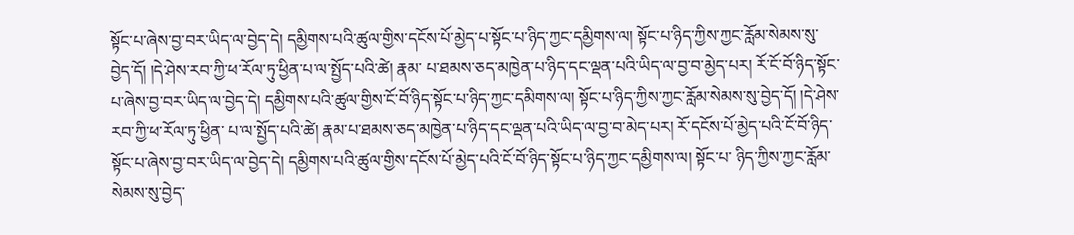སྟོང་པ་ཞེས་བྱ་བར་ཡིད་ལ་བྱེད་དེ། དམྱིགས་པའི་ཚུལ་གྱིས་དངོས་པོ་མྱེད་པ་སྟོང་པ་ཉིད་ཀྱང་དམྱིགས་ལ། སྟོང་པ་ཉིད་ཀྱིས་ཀྱང་རློམ་སེམས་སུ་བྱེད་དོ། །དེ་ཤེས་རབ་ཀྱི་ཕ་རོལ་ཏུ་ཕྱིན་པ་ལ་སྤྱོད་པའི་ཚེ། རྣམ་ པ་ཐམས་ཅད་མཁྱེན་པ་ཉིད་དང་ལྡན་པའི་ཡིད་ལ་བྱ་བ་མྱེད་པར། རོ་ངོ་བོ་ཉིད་སྟོང་པ་ཞེས་བྱ་བར་ཡིད་ལ་བྱེད་དེ། དམྱིགས་པའི་ཚུལ་གྱིས་ངོ་བོ་ཉིད་སྟོང་པ་ཉིད་ཀྱང་དམིགས་ལ། སྟོང་པ་ཉིད་ཀྱིས་ཀྱང་རློམ་སེམས་སུ་བྱེད་དོ། །དེ་ཤེས་རབ་ཀྱི་ཕ་རོལ་ཏུ་ཕྱིན་ པ་ལ་སྤྱོད་པའི་ཚེ། རྣམ་པ་ཐམས་ཅད་མཁྱེན་པ་ཉིད་དང་ལྡན་པའི་ཡིད་ལ་བྱ་བ་མེད་པར། རོ་དངོས་པོ་མྱེད་པའི་ངོ་བོ་ཉིད་སྟོང་པ་ཞེས་བྱ་བར་ཡིད་ལ་བྱེད་དེ། དམྱིགས་པའི་ཚུལ་གྱིས་དངོས་པོ་མྱེད་པའི་ངོ་བོ་ཉིད་སྟོང་པ་ཉིད་ཀྱང་དམྱིགས་ལ། སྟོང་པ་ ཉིད་ཀྱིས་ཀྱང་རློམ་སེམས་སུ་བྱེད་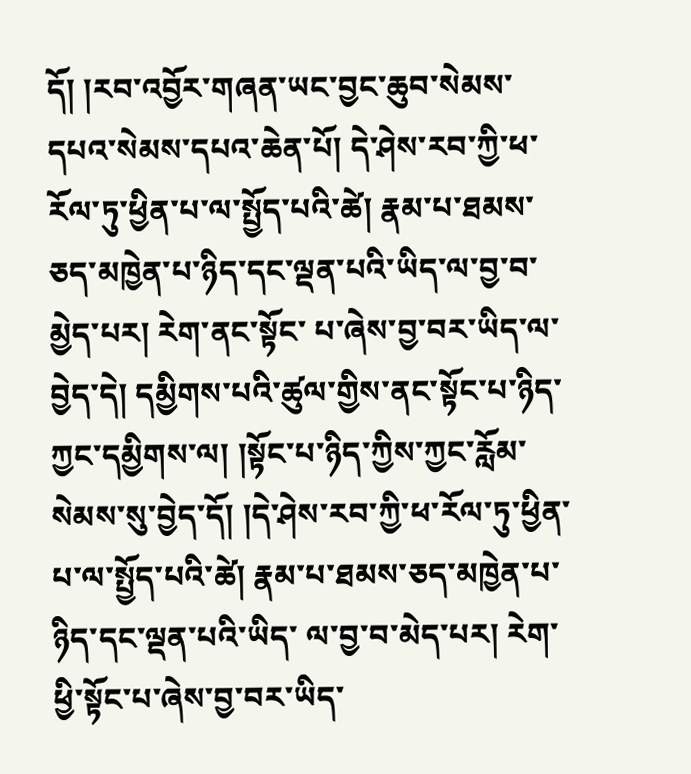དོ། །རབ་འབྱོར་གཞན་ཡང་བྱང་ཆུབ་སེམས་དཔའ་སེམས་དཔའ་ཆེན་པོ། དེ་ཤེས་རབ་ཀྱི་ཕ་རོལ་ཏུ་ཕྱིན་པ་ལ་སྤྱོད་པའི་ཚེ། རྣམ་པ་ཐམས་ཅད་མཁྱེན་པ་ཉིད་དང་ལྡན་པའི་ཡིད་ལ་བྱ་བ་མྱེད་པར། རེག་ནང་སྟོང་ པ་ཞེས་བྱ་བར་ཡིད་ལ་བྱེད་དེ། དམྱིགས་པའི་ཚུལ་གྱིས་ནང་སྟོང་པ་ཉིད་ཀྱང་དམྱིགས་ལ། །སྟོང་པ་ཉིད་ཀྱིས་ཀྱང་རློམ་སེམས་སུ་བྱེད་དོ། །དེ་ཤེས་རབ་ཀྱི་ཕ་རོལ་ཏུ་ཕྱིན་པ་ལ་སྤྱོད་པའི་ཚེ། རྣམ་པ་ཐམས་ཅད་མཁྱེན་པ་ཉིད་དང་ལྡན་པའི་ཡིད་ ལ་བྱ་བ་མེད་པར། རེག་ཕྱི་སྟོང་པ་ཞེས་བྱ་བར་ཡིད་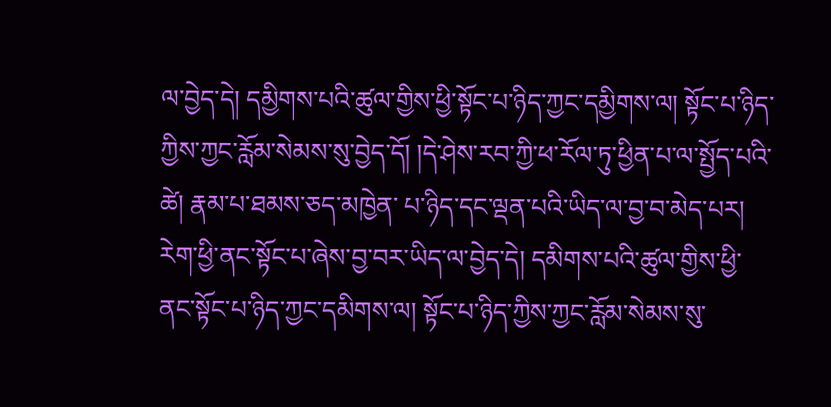ལ་བྱེད་དེ། དམྱིགས་པའི་ཚུལ་གྱིས་ཕྱི་སྟོང་པ་ཉིད་ཀྱང་དམྱིགས་ལ། སྟོང་པ་ཉིད་ཀྱིས་ཀྱང་རློམ་སེམས་སུ་བྱེད་དོ། །དེ་ཤེས་རབ་ཀྱི་ཕ་རོལ་ཏུ་ཕྱིན་པ་ལ་སྤྱོད་པའི་ཚེ། རྣམ་པ་ཐམས་ཅད་མཁྱེན་ པ་ཉིད་དང་ལྡན་པའི་ཡིད་ལ་བྱ་བ་མེད་པར། རེག་ཕྱི་ནང་སྟོང་པ་ཞེས་བྱ་བར་ཡིད་ལ་བྱེད་དེ། དམིགས་པའི་ཚུལ་གྱིས་ཕྱི་ནང་སྟོང་པ་ཉིད་ཀྱང་དམིགས་ལ། སྟོང་པ་ཉིད་ཀྱིས་ཀྱང་རློམ་སེམས་སུ་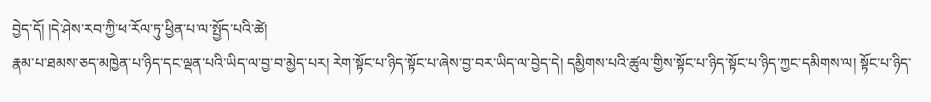བྱེད་དོ། །དེ་ཤེས་རབ་ཀྱི་ཕ་རོལ་ཏུ་ཕྱིན་པ་ལ་སྤྱོད་པའི་ཚེ།
རྣམ་པ་ཐམས་ཅད་མཁྱེན་པ་ཉིད་དང་ལྡན་པའི་ཡིད་ལ་བྱ་བ་མྱེད་པར། རེག་སྟོང་པ་ཉིད་སྟོང་པ་ཞེས་བྱ་བར་ཡིད་ལ་བྱེད་དེ། དམྱིགས་པའི་ཚུལ་གྱིས་སྟོང་པ་ཉིད་སྟོང་པ་ཉིད་ཀྱང་དམིགས་ལ། སྟོང་པ་ཉིད་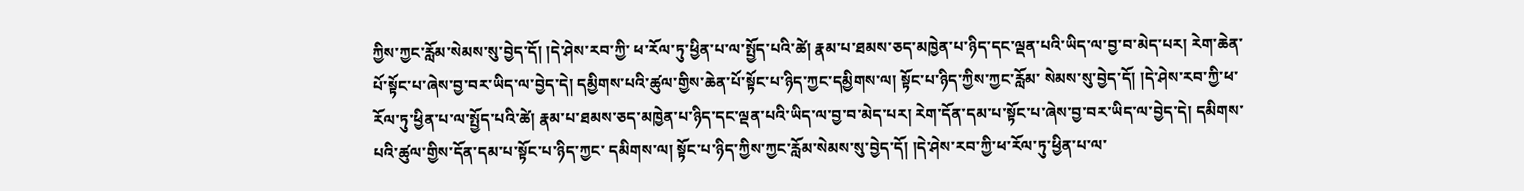ཀྱིས་ཀྱང་རློམ་སེམས་སུ་བྱེད་དོ། །དེ་ཤེས་རབ་ཀྱི་ ཕ་རོལ་ཏུ་ཕྱིན་པ་ལ་སྤྱོད་པའི་ཚེ། རྣམ་པ་ཐམས་ཅད་མཁྱེན་པ་ཉིད་དང་ལྡན་པའི་ཡིད་ལ་བྱ་བ་མེད་པར། རེག་ཆེན་པོ་སྟོང་པ་ཞེས་བྱ་བར་ཡིད་ལ་བྱེད་དེ། དམྱིགས་པའི་ཚུལ་གྱིས་ཆེན་པོ་སྟོང་པ་ཉིད་ཀྱང་དམྱིགས་ལ། སྟོང་པ་ཉིད་ཀྱིས་ཀྱང་རློམ་ སེམས་སུ་བྱེད་དོ། །དེ་ཤེས་རབ་ཀྱི་ཕ་རོལ་ཏུ་ཕྱིན་པ་ལ་སྤྱོད་པའི་ཚེ། རྣམ་པ་ཐམས་ཅད་མཁྱེན་པ་ཉིད་དང་ལྡན་པའི་ཡིད་ལ་བྱ་བ་མེད་པར། རེག་དོན་དམ་པ་སྟོང་པ་ཞེས་བྱ་བར་ཡིད་ལ་བྱེད་དེ། དམིགས་པའི་ཚུལ་གྱིས་དོན་དམ་པ་སྟོང་པ་ཉིད་ཀྱང་ དམིགས་ལ། སྟོང་པ་ཉིད་ཀྱིས་ཀྱང་རློམ་སེམས་སུ་བྱེད་དོ། །དེ་ཤེས་རབ་ཀྱི་ཕ་རོལ་ཏུ་ཕྱིན་པ་ལ་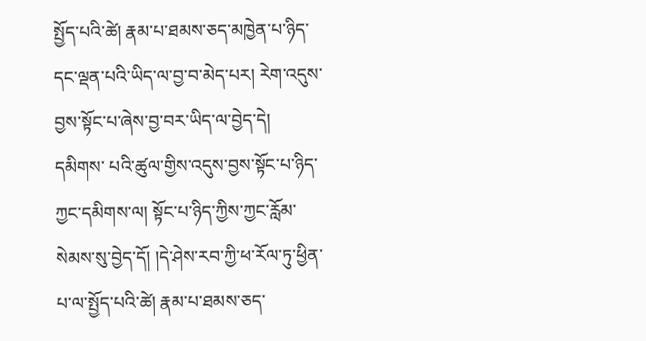སྤྱོད་པའི་ཚེ། རྣམ་པ་ཐམས་ཅད་མཁྱེན་པ་ཉིད་དང་ལྡན་པའི་ཡིད་ལ་བྱ་བ་མེད་པར། རེག་འདུས་བྱས་སྟོང་པ་ཞེས་བྱ་བར་ཡིད་ལ་བྱེད་དེ། དམིགས་ པའི་ཚུལ་གྱིས་འདུས་བྱས་སྟོང་པ་ཉིད་ཀྱང་དམིགས་ལ། སྟོང་པ་ཉིད་ཀྱིས་ཀྱང་རློམ་སེམས་སུ་བྱེད་དོ། །དེ་ཤེས་རབ་ཀྱི་ཕ་རོལ་ཏུ་ཕྱིན་པ་ལ་སྤྱོད་པའི་ཚེ། རྣམ་པ་ཐམས་ཅད་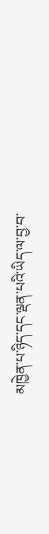མཁྱེན་པ་ཉིད་དང་ལྡན་པའི་ཡིད་ལ་བྱ་བ་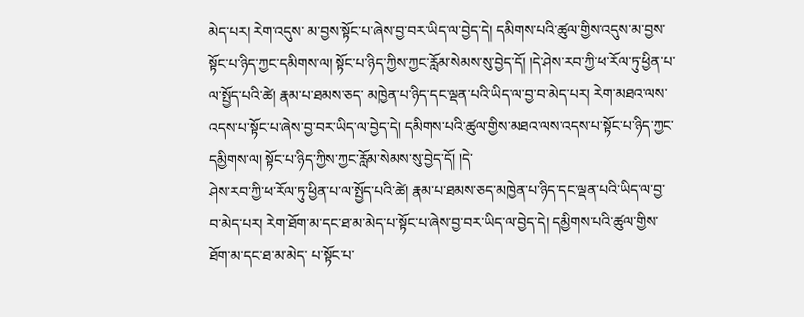མེད་པར། རེག་འདུས་ མ་བྱས་སྟོང་པ་ཞེས་བྱ་བར་ཡིད་ལ་བྱེད་དེ། དམིགས་པའི་ཚུལ་གྱིས་འདུས་མ་བྱས་སྟོང་པ་ཉིད་ཀྱང་དམིགས་ལ། སྟོང་པ་ཉིད་ཀྱིས་ཀྱང་རློམ་སེམས་སུ་བྱེད་དོ། །དེ་ཤེས་རབ་ཀྱི་ཕ་རོལ་ཏུ་ཕྱིན་པ་ལ་སྤྱོད་པའི་ཚེ། རྣམ་པ་ཐམས་ཅད་ མཁྱེན་པ་ཉིད་དང་ལྡན་པའི་ཡིད་ལ་བྱ་བ་མེད་པར། རེག་མཐའ་ལས་འདས་པ་སྟོང་པ་ཞེས་བྱ་བར་ཡིད་ལ་བྱེད་དེ། དམིགས་པའི་ཚུལ་གྱིས་མཐའ་ལས་འདས་པ་སྟོང་པ་ཉིད་ཀྱང་དམྱིགས་ལ། སྟོང་པ་ཉིད་ཀྱིས་ཀྱང་རློམ་སེམས་སུ་བྱེད་དོ། །དེ་
ཤེས་རབ་ཀྱི་ཕ་རོལ་ཏུ་ཕྱིན་པ་ལ་སྤྱོད་པའི་ཚེ། རྣམ་པ་ཐམས་ཅད་མཁྱེན་པ་ཉིད་དང་ལྡན་པའི་ཡིད་ལ་བྱ་བ་མེད་པར། རེག་ཐོག་མ་དང་ཐ་མ་མེད་པ་སྟོང་པ་ཞེས་བྱ་བར་ཡིད་ལ་བྱེད་དེ། དམྱིགས་པའི་ཚུལ་གྱིས་ཐོག་མ་དང་ཐ་མ་མེད་ པ་སྟོང་པ་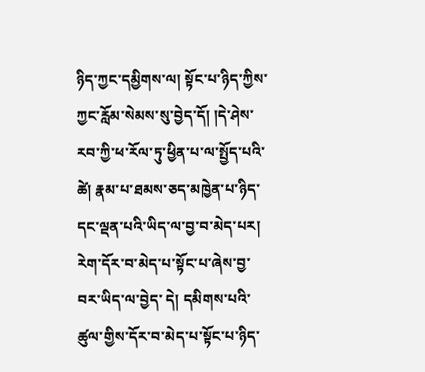ཉིད་ཀྱང་དམྱིགས་ལ། སྟོང་པ་ཉིད་ཀྱིས་ཀྱང་རློམ་སེམས་སུ་བྱེད་དོ། །དེ་ཤེས་རབ་ཀྱི་ཕ་རོལ་ཏུ་ཕྱིན་པ་ལ་སྤྱོད་པའི་ཚེ། རྣམ་པ་ཐམས་ཅད་མཁྱེན་པ་ཉིད་དང་ལྡན་པའི་ཡིད་ལ་བྱ་བ་མེད་པར། རེག་དོར་བ་མེད་པ་སྟོང་པ་ཞེས་བྱ་བར་ཡིད་ལ་བྱེད་ དེ། དམིགས་པའི་ཚུལ་གྱིས་དོར་བ་མེད་པ་སྟོང་པ་ཉིད་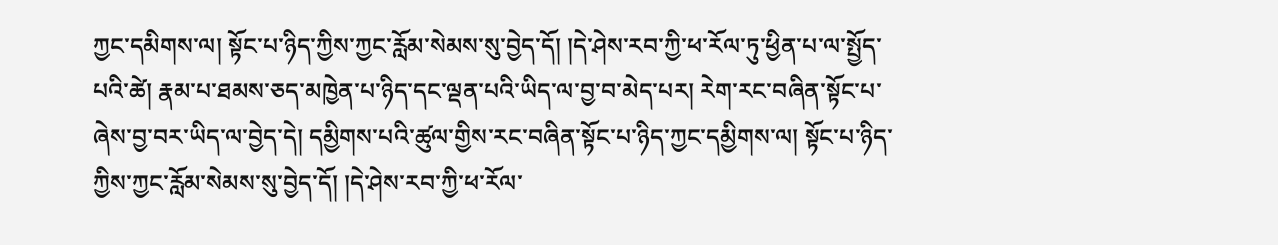ཀྱང་དམིགས་ལ། སྟོང་པ་ཉིད་ཀྱིས་ཀྱང་རློམ་སེམས་སུ་བྱེད་དོ། །དེ་ཤེས་རབ་ཀྱི་ཕ་རོལ་ཏུ་ཕྱིན་པ་ལ་སྤྱོད་པའི་ཚེ། རྣམ་པ་ཐམས་ཅད་མཁྱེན་པ་ཉིད་དང་ལྡན་པའི་ཡིད་ལ་བྱ་བ་མེད་པར། རེག་རང་བཞིན་སྟོང་པ་ཞེས་བྱ་བར་ཡིད་ལ་བྱེད་དེ། དམྱིགས་པའི་ཚུལ་གྱིས་རང་བཞིན་སྟོང་པ་ཉིད་ཀྱང་དམྱིགས་ལ། སྟོང་པ་ཉིད་ཀྱིས་ཀྱང་རློམ་སེམས་སུ་བྱེད་དོ། །དེ་ཤེས་རབ་ཀྱི་ཕ་རོལ་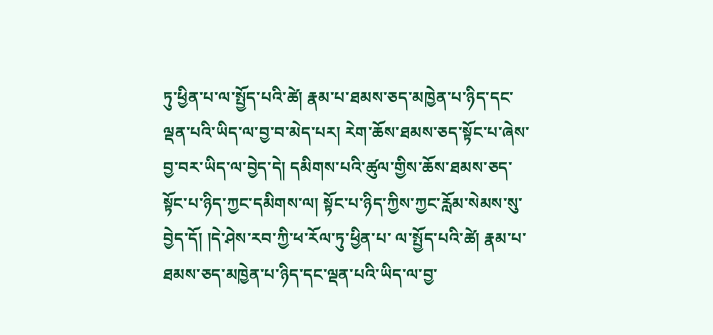ཏུ་ཕྱིན་པ་ལ་སྤྱོད་པའི་ཚེ། རྣམ་པ་ཐམས་ཅད་མཁྱེན་པ་ཉིད་དང་ ལྡན་པའི་ཡིད་ལ་བྱ་བ་མེད་པར། རེག་ཆོས་ཐམས་ཅད་སྟོང་པ་ཞེས་བྱ་བར་ཡིད་ལ་བྱེད་དེ། དམིགས་པའི་ཚུལ་གྱིས་ཆོས་ཐམས་ཅད་སྟོང་པ་ཉིད་ཀྱང་དམིགས་ལ། སྟོང་པ་ཉིད་ཀྱིས་ཀྱང་རློམ་སེམས་སུ་བྱེད་དོ། །དེ་ཤེས་རབ་ཀྱི་ཕ་རོལ་ཏུ་ཕྱིན་པ་ ལ་སྤྱོད་པའི་ཚེ། རྣམ་པ་ཐམས་ཅད་མཁྱེན་པ་ཉིད་དང་ལྡན་པའི་ཡིད་ལ་བྱ་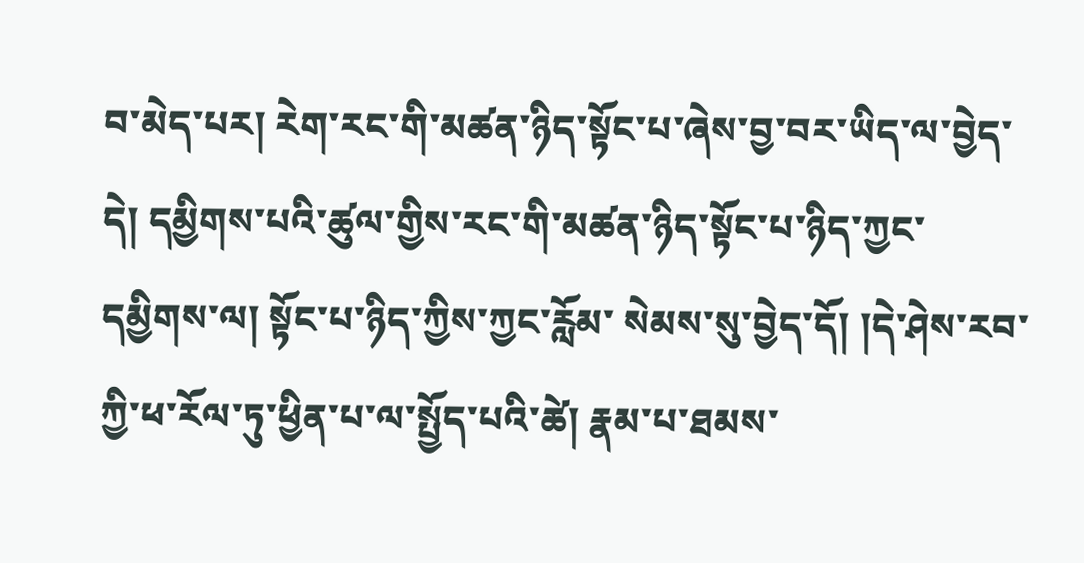བ་མེད་པར། རེག་རང་གི་མཚན་ཉིད་སྟོང་པ་ཞེས་བྱ་བར་ཡིད་ལ་བྱེད་དེ། དམྱིགས་པའི་ཚུལ་གྱིས་རང་གི་མཚན་ཉིད་སྟོང་པ་ཉིད་ཀྱང་དམྱིགས་ལ། སྟོང་པ་ཉིད་ཀྱིས་ཀྱང་རློམ་ སེམས་སུ་བྱེད་དོ། །དེ་ཤེས་རབ་ཀྱི་ཕ་རོལ་ཏུ་ཕྱིན་པ་ལ་སྤྱོད་པའི་ཚེ། རྣམ་པ་ཐམས་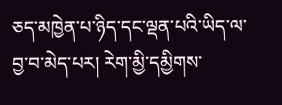ཅད་མཁྱེན་པ་ཉིད་དང་ལྡན་པའི་ཡིད་ལ་བྱ་བ་མེད་པར། རེག་མྱི་དམྱིགས་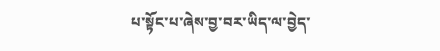པ་སྟོང་པ་ཞེས་བྱ་བར་ཡིད་ལ་བྱེད་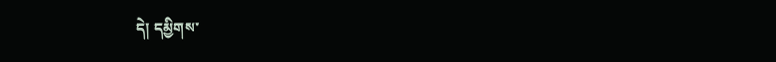དེ། དམྱིགས་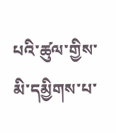པའི་ཚུལ་གྱིས་མི་དམྱིགས་པ་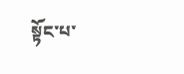སྟོང་པ་